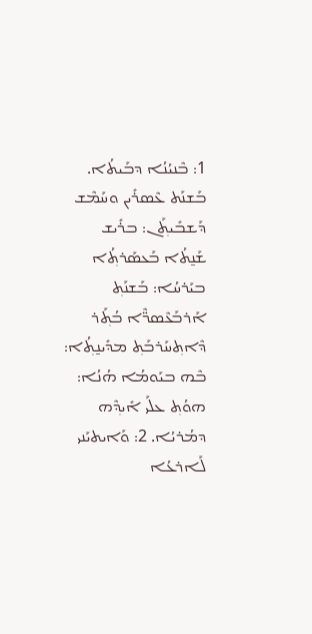1: ܒܶܢܝܳܢܳܐ ܕܒܰܝܬܳܐ. ܒܰܫܢܰܬ ܥܶܣܪܺܝܢ ܘܚܰܡܶܫ ܕܰܫܒܺܝܬ݂ܰܢ: ܒܪܺܝܫ ܫܰܢ̱ܬܳܐ ܒܰܥܣܰܪܬ݂ܳܐ ܒܝܰܪܚܳܐ: ܒܰܫܢܰܬ݂ ܐܰܪܒܰܥܶܣܖ̈ܶܐ ܒܳܬ݂ܰܪ ܕܶܐܬ݂ܚܰܪܒܰܬ݂ ܡܕܺܝܢ̱ܬ݂ܳܐ: ܒܶܗ ܒܝܰܘܡܳܐ ܗܳܢܳܐ: ܗܘܳܬ݂ ܥܠܰܝ ܐܺܝܕ݂ܶܗ ܕܡܳܪܝܳܐ. 2: ܘܰܐܝܬܝܰܢܝ ܠܰܐܪܥܳܐ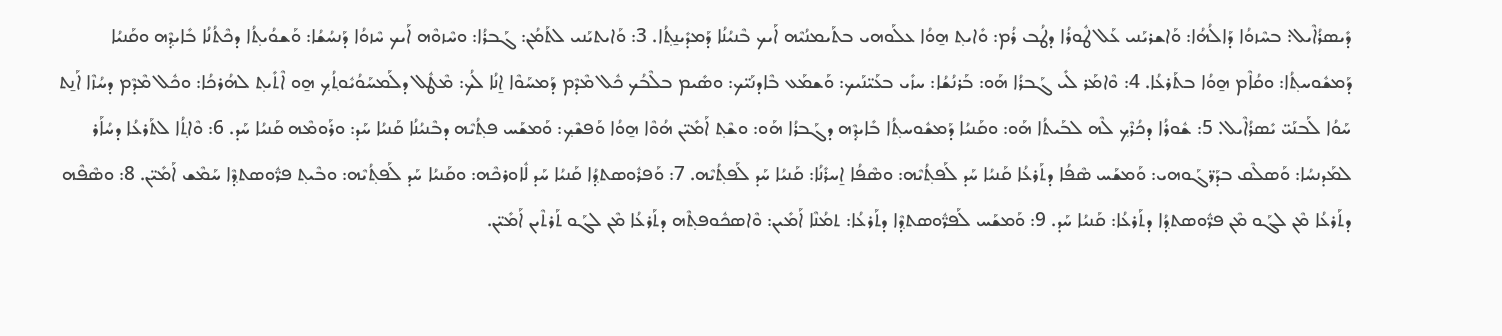ܕܺܝܣܪܳܐܶܝܠ: ܒܚܶܙܘܳܐ ܕܰܐ‌ܠܳܗܳܐ: ܘܰܐܫܪܝܰܢܝ ܥܰܠ ܛܽܘܪܳܐ ܕܛܳܒ ܪܳܡ: ܘܺܐܝܬ݂ ܗ̱ܘܳܐ ܥܠܰܘܗܝ ܒܬܰܝܡܢܳܝܶܗ ܐܰܝܟ ܒܶܢܝܳܢܳܐ ܕܰܡܕܺܝܢ̱ܬ݂ܳܐ. 3: ܘܰܐܝܬܝܰܢܝ ܠܬܰܡܳܢ: ܓܰܒܪܳܐ: ܘܚܶܙܘܶܗ ܐܰܝܟ ܚܶܙܘܳܐ ܕܰܢܚܳܫܳܐ: ܘܰܫܘܳܝܬ݂ܳܐ ܕܟܶܬܳܢܳܐ ܒܺܐܝܕ݂ܶܗ ܘܩܰܢܝܳܐ ܕܰܡܫܽܘܚܬ݂ܳܐ: ܘܩܳܐܶܡ ܗ̱ܘܳܐ ܒܬܰܪܥܳܐ. 4: ܘܶܐܡܰܪ ܠܺܝ ܓܰܒܪܳܐ ܗܰܘ: ܒܰܪܢܳܫܳܐ: ܚܙܺܝ ܒܥܰܝ̈ܢܰܝܟ: ܘܰܫܡܰܥ ܒܶܐܕܢܰܝ̈ܟ: ܘܣܺܝܡ ܒܠܶܒܳܟ ܟܽܠ ܡܶܕܶܡ ܕܰܡܚܰܘܶܐ ܐ̱ܢܳܐ ܠܳܟ: ܡܶܛܽܠ ܕܠܰܡܚܰܘܳܝܽܘܬ݂ܳܟ݂ ܗ̱ܘ ܐܶܬܺܝܬ݂ ܠܗܳܪܟܳܐ: ܘܟܽܠ ܡܶܕܶܡ ܕܚܳܙܶܐ ܐܰܢ̱ܬ ܚܰܘܳܐ ܠܰܒܢܰܝ̈ ܝܺܣܪܳܐܶܝܠ. 5: ܫܽܘܪܳܐ ܕܟܳܪܶܟ݂ ܠܶܗ ܠܒܰܝܬܳܐ ܗܰܘ: ܘܩܰܢܝܳܐ ܕܰܡܫܽܘܚܬ݂ܳܐ ܒܺܐܝܕ݂ܶܗ ܕܓܰܒܪܳܐ ܗܰܘ: ܘܫܶܬ݂ ܐܰܡܺܝ̈ܢ ܗܳܘܶܐ ܗ̱ܘܳܐ ܘܰܦܫܶܟ݂: ܘܰܡܫܰܚ ܦܬ݂ܳܝܶܗ ܕܒܶܢܝܳܢܳܐ ܩܰܢܝܳܐ ܚܰܕ: ܘܪܰܘܡܶܗ ܩܰܢܝܳܐ ܚܰܕ. 6: ܘܶܐܬ݂ܳܐ ܠܬܰܪܥܳܐ ܕܚܳܐܰܪ ܠܡܰܕܢܚܳܐ: ܘܰܣܠܶܩ ܒܕܰܖ̈ܓܰܘܗܝ: ܘܰܡܫܰܚ ܣܶܦܳܐ ܕܬܰܪܥܳܐ ܩܰܢܝܳܐ ܚܰܕ ܠܰܦܬ݂ܳܝܶܗ: ܘܣܶܦܳܐ ܐ̱ܚܪܺܢܳܐ: ܩܰܢܝܳܐ ܚܰܕ ܠܰܦܬ݂ܳܝܶܗ. 7: ܘܰܦܪܽܘܣܬܕ݂ܳܐ ܩܰܢܝܳܐ ܚܰܕ ܠܽܐܘܪܟܶܗ: ܘܩܰܢܝܳܐ ܚܰܕ ܠܰܦܬ݂ܳܝܶܗ: ܘܒܶܝܬ݂ ܦܖ̈ܽܘܣܬܕ݂ܶܐ ܚܰܡܶܫ ܐܰܡܺܝ̈ܢ. 8: ܘܣܶܦܶܗ ܕܬܰܪܥܳܐ ܡܶܢ ܠܓܰܘ ܡܶܢ ܦܖ̈ܽܘܣܬܕ݂ܳܐ ܕܬܰܪܥܳܐ: ܩܰܢܝܳܐ ܚܰܕ. 9: ܘܰܡܫܰܚ ܠܰܦܖ̈ܽܘܣܬܕ݂ܶܐ ܕܬܰܪܥܳܐ: ܬܡܳܢܶܐ ܐܰܡܺܝܢ: ܘܶܐܣܟܽܘܦܬ݂ܶܗ ܕܬܰܪܥܳܐ ܡܶܢ ܠܓܰܘ ܬܰܪܬܶܝܢ ܐܰܡܺܝ̈ܢ.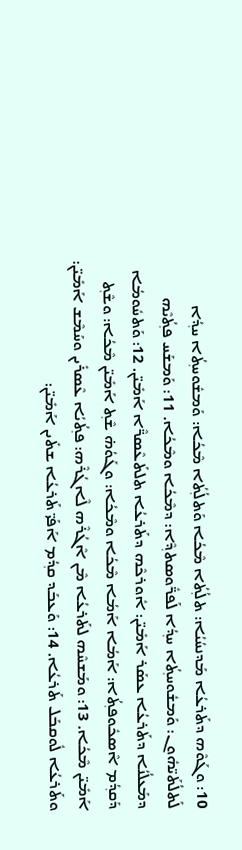10: ܘܓܰܘܶܗ ܕܬܰܪܥܳܐ ܡܰܕܢܚܳܝܳܐ: ܬܠܳܬ݂ܳܐ ܡܶܟܳܐ ܘܰܬܠܳܬ݂ܳܐ ܡܶܟܳܐ: ܘܰܡܫܽܘܚܬ݂ܳܐ ܚܕ݂ܳܐ ܠܰܬܠܳܬܰܝ̈ܗܽܘܢ: ܘܰܡܫܽܘܚܬ݂ܳܐ ܚܕ݂ܳܐ ܠܰܦܖ̈ܽܘܣܬܕ݂ܶܐ: ܕܡܶܟܳܐ ܘܡܶܟܳܐ. 11: ܘܰܡܫܰܚ ܦܬ݂ܳܝܶܗ ܕܡܰܥܠܳܢܳܐ ܕܬܰܪܥܳܐ ܥܣܰܪ ܐܰܡܺܝ̈ܢ: ܐܽܘܪܟܶܗ ܕܬܰܪܥܳܐ ܬܠܬܰܥܶܣܖ̈ܶܐ ܐܰܡܺܝ̈ܢ. 12: ܘܰܬܚܽܘܡܳܐ ܕܰܩܕ݂ܳܡ ܐܶܣܟܽܘܦܬ݂ܳܐ: ܐܰܡܳܐ ܐܰܡܳܐ ܡܶܟܳܐ ܘܡܶܟܳܐ: ܘܓܰܘܳܗ̇ ܫܶܬ݂ ܐܰܡܺܝ̈ܢ ܡܶܟܳܐ: ܘܫܶܬ݂ ܐܰܡܺܝ̈ܢ ܡܶܟܳܐ. 13: ܘܡܰܫܚܶܗ ܠܬܰܪܥܳܐ ܡܶܢ ܐܶܓܳܪܶܗ ܠܶܐܓܳܪܶܗ: ܦܬ݂ܳܝܳܐ ܥܶܣܪܺܝܢ ܘܚܰܡܶܫ ܐܰܡܺܝ̈ܢ: ܘܬܰܪܥܳܐ ܠܽܘܩܒܰܠ ܬܰܪܥܳܐ. 14: ܘܰܥܒܰܕ ܩܕ݂ܳܡ ܐܰܦܰܝ̈ ܬܰܪܥܳܐ ܫܬܺܝܢ ܐܰܡܺܝ̈ܢ: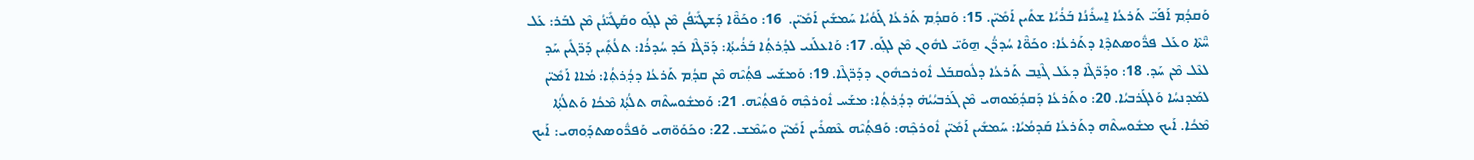ܘܰܩܕ݂ܳܡ ܐܰܦܰܝ̈ ܬܰܪܥܳܐ ܐ̱ܚܪܺܢܳܐ ܒܰܪܳܝܳܐ ܫܬܺܝܢ ܐܰܡܺܝ̈ܢ. 15: ܘܰܩܕ݂ܳܡ ܬܰܪܥܳܐ ܓܰܘܳܝܳܐ ܚܰܡܫܺܝܢ ܐܰܡܺܝ̈ܢ.  16: ܘܟܰܘ̈ܶܐ ܕܰܫܛܺܝ̈ܦܳܢ ܡܶܢ ܠܓ݂ܰܘ ܘܩܰܛܺܝ̈ܢܳܢ ܡܶܢ ܠܒܰܪ: ܥܰܠ ܚ̈ܶܬܶܐ ܘܥܰܠ ܦܖ̈ܽܘܣܬܕ݂ܶܐ ܕܬܰܪܥܳܐ: ܘܟܰܘ̈ܶܐ ܚܳܕܖ̈ܳܢ ܗ̱ܘܰܝ̈ ܠܗܽܘܢ ܡܶܢ ܠܓ݂ܰܘ. 17: ܘܰܐܥܠܰܢܝ ܠܕ݂ܳܪܬ݂ܳܐ ܒܰܪܳܝܬ݂ܳܐ: ܕܰܖ̈ܓܶܐ ܟܰܕ ܚܳܕܪܳܐ: ܬܠܳܬ݂ܺܝܢ ܕܰܖ̈ܓܺܝܢ ܚܰܕ ܠܥܶܠ ܡܶܢ ܚܰܕ. 18: ܘܕܰܖ̈ܓܶܐ ܕܥܰܠ ܓܶܢ̱ܒ ܬܰܪܥܳܐ ܕܠܽܘܩܒܰܠ ܐܽܘܪܟܗܽܘܢ ܕܕܰܖ̈ܓܶܐ. 19: ܘܰܡܫܰܚ ܦܬ݂ܳܝܶܗ ܡܶܢ ܩܕ݂ܳܡ ܬܰܪܥܳܐ ܕܕ݂ܳܪܬ݂ܳܐ: ܡܳܐܐ ܐܰܡܺܝ̈ܢ ܠܡܰܕܢܚܳܐ ܘܰܠܓܰܪܒܝܳܐ. 20: ܘܬܰܪܥܳܐ ܕܰܩܕ݂ܳܡܰܘܗܝ ܡܶܢ ܓܰܪܒܝܳܝܳܗ̇ ܕܕ݂ܳܪܬ݂ܳܐ: ܡܫܰܚ ܐܽܘܪܟ݂ܶܗ ܘܰܦܬ݂ܳܝܶܗ. 21: ܘܰܡܫܽܘܚܬܶܗ ܬܠܳܬ݂ܳܐ ܡܶܟܳܐ ܘܰܬܠܳܬ݂ܳܐ ܡܶܟܳܐ. ܐܰܝܟ ܡܫܽܘܚܬܶܗ ܕܬܰܪܥܳܐ ܩܰܕܡܳܝܳܐ: ܚܰܡܫܺܝܢ ܐܰܡܺܝ̈ܢ ܐܽܘܪܟ݂ܶܗ: ܘܰܦܬ݂ܳܝܶܗ ܥܶܣܪܺܝܢ ܐܰܡܺܝ̈ܢ ܘܚܰܡܶܫ. 22: ܘܟܰܘܰܘ̈ܗܝ ܘܰܦܖ̈ܽܘܣܬܕ݂ܰܘܗܝ: ܐܰܝܟ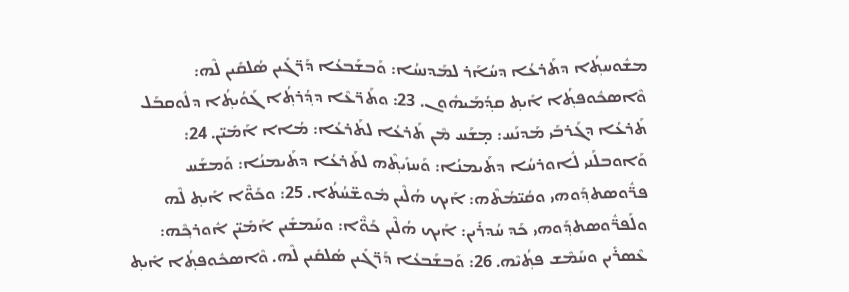ܡܫܽܘܚܬ݂ܳܐ ܕܬܰܪܥܳܐ ܕܚܳܐܰܪ ܠܡܰܕܢܚܳܐ: ܘܰܒܫܰܒܥܳܐ ܕܰܖ̈ܓܺܝܢ ܣܳܠܩܺܝܢ ܠܶܗ: ܘܶܐܣܟܽܘܦܬ݂ܳܐ ܐܺܝܬ݂ ܩܕ݂ܳܡܰܝܗܽܘܢ. 23: ܘܬܰܖ̈ܥܶܐ ܕܕ݂ܳܪܬ݂ܳܐ ܓܰܘܳܝܬ݂ܳܐ ܕܠܽܘܩܒܰܠ ܬܰܪܥܳܐ ܕܓܰܪܒܰܝ ܡܰܕܢܰܚ: ܡ̣ܫܰܚ ܡܶܢ ܬܰܪܥܳܐ ܠܬܰܪܥܳܐ: ܡܳܐܐ ܐܰܡܺܝ̈ܢ. 24: ܘܰܐܘܒܠܰܢܝ ܠܽܐܘܪܚܳܐ ܕܬܰܝܡܢܳܐ: ܘܰܚܙܺܝܬ݂ܶܗ ܠܬܰܪܥܳܐ ܕܬܰܝܡܢܳܐ: ܘܰܡܫܰܚ ܦܖ̈ܽܘܣܬܕ݂ܰܘܗܝ ܘܩܳܝ̈ܡܳܬܶܗ: ܐܰܝܟ ܗܳܠܶܝܢ ܡܽܘܫ̈ܚܳܬܳܐ. 25: ܘܟܰܘ̈ܶܐ ܐܺܝܬ݂ ܠܶܗ ܘܠܰܦܖ̈ܽܘܣܬܕ݂ܰܘܗܝ ܟܰܕ ܚܳܕܪܺܝܢ: ܐܰܝܟ ܗܳܠܶܝܢ ܟܰܘ̈ܶܐ: ܘܚܰܡܫܺܝܢ ܐܰܡܺܝ̈ܢ ܐܽܘܪܟ݂ܶܗ: ܥܶܣܪܺܝܢ ܘܚܰܡܶܫ ܦܬ݂ܳܝܶܗ. 26: ܘܰܒܫܰܒܥܳܐ ܕܰܖ̈ܓܺܝܢ ܣܳܠܩܺܝܢ ܠܶܗ. ܘܶܐܣܟܽܘܦܬ݂ܳܐ ܐܺܝܬ݂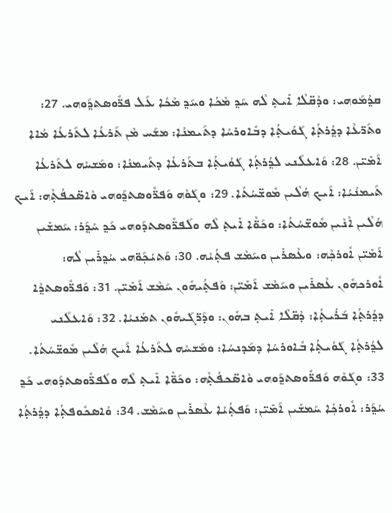ܩܕ݂ܳܡܰܘܗܝ: ܘܕܶܩ̈ܠܶܐ ܐܺܝܬ݂ ܠܶܗ ܚܰܕ݂ ܡܶܟܳܐ ܘܚܰܕ݂ ܡܶܟܳܐ ܥܰܠ ܦܖ̈ܽܘܣܬܕ݂ܰܘܗܝ. 27: ܘܬܰܖ̈ܥܶܐ ܕܕ݂ܳܪܬ݂ܳܐ ܓܰܘܳܝܬ݂ܳܐ ܕܒܽܐܘܪܚܳܐ ܕܬܰܝܡܢܳܐ: ܡܫܰܚ ܡܶܢ ܬܰܪܥܳܐ ܠܬܰܪܥܳܐ ܡܳܐܐ ܐܰܡܺܝ̈ܢ. 28: ܘܰܐܥܠܰܢܝ ܠܕ݂ܳܪܬ݂ܳܐ ܓܰܘܳܝܬ݂ܳܐ ܒܬܰܪܥܳܐ ܕܬܰܝܡܢܳܐ: ܘܡܰܫܚܶܗ ܠܬܰܪܥܳܐ ܬܰܝܡܢܳܝܳܐ: ܐܰܝܟ ܗܳܠܶܝܢ ܡܽܘܫ̈ܚܳܬܳܐ. 29: ܘܓܰܘܶܗ ܘܰܦܖ̈ܽܘܣܬܕ݂ܰܘܗܝ ܘܶܐܣ̈ܟܦܳܬ݂ܶܗ: ܐܰܝܟ ܗܳܠܶܝܢ ܐܶܢܶܝܢ ܡܽܘܫ̈ܚܳܬܳܐ: ܘܟܰܘ̈ܶܐ ܐܺܝܬ݂ ܠܶܗ ܘܠܰܦܖ̈ܽܘܣܬܕܰܘܗܝ ܟܰܕ݂ ܚܳܕ݂ܰܪ: ܚܰܡܫܺܝܢ ܐܰܡܺܝ̈ܢ ܐܽܘܪܟ݂ܶܗ: ܘܥܶܣܪܺܝܢ ܘܚܰܡܶܫ ܦܬ݂ܳܝܶܗ. 30: ܘܰܬܝܳܟ݂ܰܘ̈ܗܝ ܚܳܕ݂ܪܺܝܢ ܠܶܗ: ܐܽܘܪܟܗܽܘܢ ܥܶܣܪܺܝܢ ܘܚܰܡܶܫ ܐܰܡܺܝ̈ܢ: ܘܰܦܬ݂ܳܝܗܽܘܢ ܚܰܡܶܫ ܐܰܡܺܝ̈ܢ. 31: ܘܰܦܖ̈ܽܘܣܬܕ݂ܶܐ ܕܕ݂ܳܪܬ݂ܳܐ ܒܰܪܳܝܬ݂ܳܐ: ܕܶܩ̈ܠܶܐ ܐܺܝܬ݂ ܒܗܽܘܢ: ܘܕܰܖ̈ܓܰܝܗܽܘܢ ܬܡܳܢܝܳܐ. 32: ܘܰܐܥܠܰܢܝ ܠܕ݂ܳܪܬ݂ܳܐ ܓܰܘܳܝܬ݂ܳܐ ܒܽܐܘܪܚܳܐ ܕܡܰܕܢܚܳܐ: ܘܡܰܫܚܶܗ ܠܬܰܪܥܳܐ ܐܰܝܟ ܗܳܠܶܝܢ ܡܽܘܫ̈ܚܳܬܳܐ. 33: ܘܓܰܘܶܗ ܘܰܦܖ̈ܽܘܣܬܕ݂ܰܘܗܝ ܘܶܐܣ̈ܟܦܳܬ݂ܶܗ: ܘܟܰܘ̈ܶܐ ܐܺܝܬ݂ ܠܶܗ ܘܠܰܦܖ̈ܽܘܣܬܕܰܘܗܝ ܟܰܕ݂ ܚܳܕ݂ܰܪ: ܐܽܘܪܟ݂ܳܐ ܚܰܡܫܺܝܢ ܐܰܡܺܝ̈ܢ: ܘܰܦܬ݂ܳܝܳܐ ܥܶܣܪܺܝܢ ܘܚܰܡܶܫ. 34: ܘܶܐܣܟܽܘܦܬ݂ܳܐ ܕܕ݂ܳܪܬ݂ܳܐ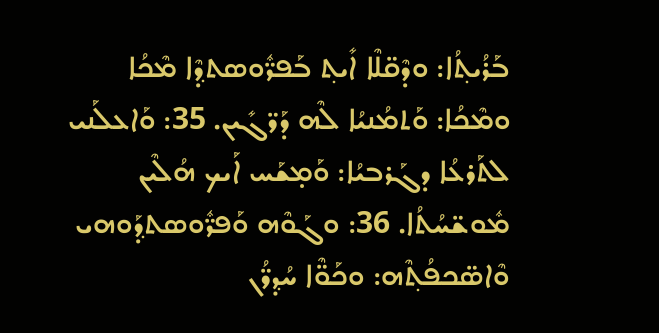ܒܰܪܳܝܬ݂ܳܐ: ܘܕܶܩ̈ܠܶܐ ܐܺܝܬ݂ ܒܰܦܖ̈ܽܘܣܬܕ݂ܶܐ ܡܶܟܳܐ ܘܡܶܟܳܐ: ܘܰܬܡܳܢܝܳܐ ܠܶܗ ܕܰܖ̈ܓܺܝܢ. 35: ܘܰܐܥܠܰܢܝ ܠܬܰܪܥܳܐ ܕܓܰܪܒܝܳܐ: ܘܰܡ̣ܫܰܚ ܐܰܝܟ ܗܳܠܶܝܢ ܡܽܘܫ̈ܚܳܬܳܐ. 36: ܘܓܰܘܶܗ ܘܰܦܖ̈ܽܘܣܬܕ݂ܰܘܗܝ ܘܶܐܣ̈ܟܦܳܬ݂ܶܗ: ܘܟܰܘ̈ܶܐ ܚܳܕ݂ܖ̈ܳܢ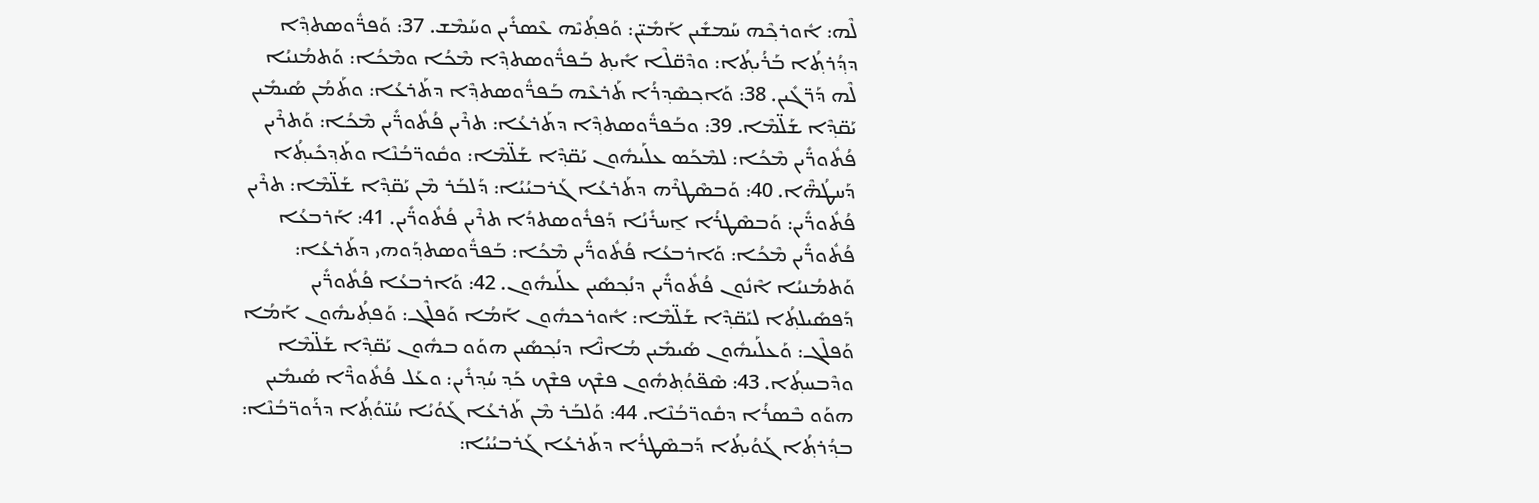ܠܶܗ: ܐܽܘܪܟ݂ܶܗ ܚܰܡܫܺܝܢ ܐܰܡܺܝ̈ܢ: ܘܰܦܬ݂ܳܝܶܗ ܥܶܣܪܺܝܢ ܘܚܰܡܶܫ. 37: ܘܰܦܖ̈ܽܘܣܬܕ݂ܶܐ ܕܕ݂ܳܪܬ݂ܳܐ ܒܰܪܳܝܬ݂ܳܐ: ܘܕܶܩ̈ܠܶܐ ܐܺܝܬ݂ ܒܰܦܖ̈ܽܘܣܬܕ݂ܶܐ ܡܶܟܳܐ ܘܡܶܟܳܐ: ܘܰܬܡܳܢܝܳܐ ܠܶܗ ܕܰܖ̈ܓܺܝܢ. 38: ܘܰܐܟ݂ܣܶܕ݂ܪܳܐ ܬܰܪܥܶܗ ܒܰܦܖ̈ܽܘܣܬܕ݂ܶܐ ܕܬܰܪܥܳܐ: ܘܬܰܡܳܢ ܣܳܝܡܺܝܢ ܝܰܩ̈ܕ݂ܶܐ ܫܰܠ̈ܡܶܐ. 39: ܘܒܰܦܖ̈ܽܘܣܬܕ݂ܶܐ ܕܬܰܪܥܳܐ: ܬܪܶܝܢ ܦܳܬܽܘܖ̈ܺܝܢ ܡܶܟܳܐ: ܘܰܬܪܶܝܢ ܦܳܬܽܘܖ̈ܺܝܢ ܡܶܟܳܐ: ܠܡܶܟܰܣ ܥܠܰܝܗܽܘܢ ܝܰܩ̈ܕ݂ܶܐ ܫܰܠ̈ܡܶܐ: ܘܩܽܘܖ̈ܒܳܢܶܐ ܘܬܰܕ݂ܟܺܝܬ݂ܳܐ ܕܰܚܛܳܗ̈ܶܐ. 40: ܘܰܒܣܶܛܪܶܗ ܕܬܰܪܥܳܐ ܓܰܪܒܝܳܝܳܐ: ܕܰܠܒܰܪ ܡܶܢ ܝܰܩ̈ܕ݂ܶܐ ܫܰܠ̈ܡܶܐ: ܬܪܶܝܢ ܦܳܬܽܘܖ̈ܺܝܢ: ܘܰܒܣܶܛܪܳܐ ܐ̱ܚܪܺܢܳܐ ܕܰܦܪܽܘܣܬܕܳܐ ܬܪܶܝܢ ܦܳܬܽܘܖ̈ܺܝܢ. 41: ܐܰܪܒܥܳܐ ܦܳܬܽܘܖ̈ܺܝܢ ܡܶܟܳܐ: ܘܰܐܪܒܥܳܐ ܦܳܬܽܘܖ̈ܺܝܢ ܡܶܟܳܐ: ܒܰܦܖ̈ܽܘܣܬܕ݂ܰܘܗܝ ܕܬܰܪܥܳܐ: ܘܰܬܡܳܢܝܳܐ ܐܶܢܽܘܢ ܦܳܬܽܘܖ̈ܺܝܢ ܕܢܳܟ݂ܣܺܝܢ ܥܠܰܝܗܽܘܢ. 42: ܘܰܐܪܒܥܳܐ ܦܳܬܽܘܖ̈ܺܝܢ ܕܰܦܣܺܝܠܬ݂ܳܐ ܠܝܰܩ̈ܕ݂ܶܐ ܫܰܠ̈ܡܶܐ: ܐܽܘܪܟܗܽܘܢ ܐܰܡܳܐ ܘܰܦܠܶܓ: ܘܰܦܬ݂ܳܝܗܽܘܢ ܐܰܡܳܐ ܘܰܦܠܶܓ: ܘܰܥܠܰܝܗܽܘܢ ܣܳܝܡܺܝܢ ܡܳܐܢ̈ܶܐ ܕܢܳܟ݂ܣܺܝܢ ܗܘܰܘ ܒܗܽܘܢ ܝܰܩ̈ܕ݂ܶܐ ܫܰܠ̈ܡܶܐ ܘܕܶܒܚܬ݂ܳܐ. 43: ܣܶܦ̈ܘܳܬ݂ܗܽܘܢ ܦܫܶܟ ܦܫܶܟ ܟܰܕ݂ ܚܳܕ݂ܪܺܝܢ: ܘܥܰܠ ܦܳܬܽܘܖ̈ܶܐ ܣܳܝܡܺܝܢ ܗܘܰܘ ܒܶܣܪܳܐ ܕܩܽܘܖ̈ܒܳܢܶܐ. 44: ܘܰܠܒܰܪ ܡܶܢ ܬܰܪܥܳܐ ܓܰܘܳܝܳܐ ܚܳܢ̈ܘܳܬ݂ܳܐ ܕܪܰܘܖ̈ܒܳܢܶܐ: ܒܕ݂ܳܪܬ݂ܳܐ ܓܰܘܳܝܬ݂ܳܐ ܕܰܒܣܶܛܪܳܐ ܕܬܰܪܥܳܐ ܓܰܪܒܝܳܝܳܐ: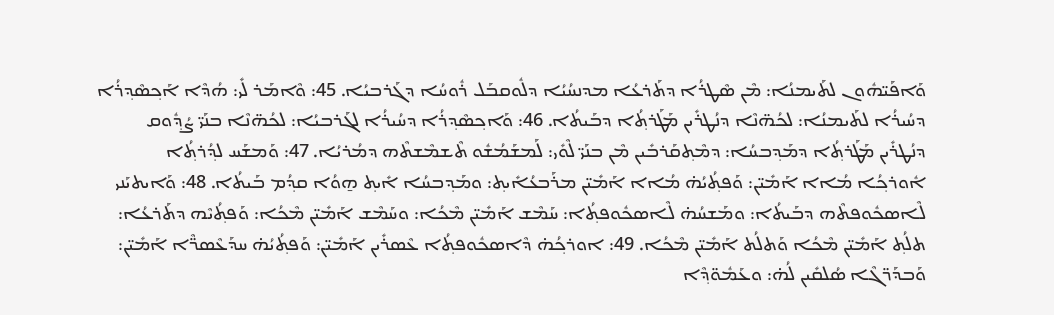ܘܰܐܦܰܝ̈ܗܽܘܢ ܠܬܰܝܡܢܳܐ: ܡܶܢ ܣܶܛܪܳܐ ܕܬܰܪܥܳܐ ܡܕܢܚܳܝܳܐ ܕܠܽܘܩܒܰܠ ܪܽܘܚܳܐ ܕܓܰܪܒܝܳܐ. 45: ܘܶܐܡܰܪ ܠܺܝ: ܗܳܕܶܐ ܐܰܟ݂ܣܶܕ݂ܪܳܐ ܕܚܳܝܪܳܐ ܠܬܰܝܡܢܳܐ: ܠܟܳܗ̈ܢܶܐ ܕܢܳܛܪܺܝܢ ܡܰܛܰܪܬ݂ܳܐ ܕܒܰܝܬܳܐ. 46: ܘܰܐܟ݂ܣܶܕ݂ܪܳܐ ܕܚܳܝܪܳܐ ܠܓܰܪܒܝܳܐ: ܠܟܳܗ̈ܢܶܐ ܒܢܰܝ̈ ܨܳܕ݂ܽܘܩ ܕܢܳܛܪܺܝܢ ܡܰܛܰܪܬ݂ܳܐ ܕܡܰܕ݂ܒܚܳܐ: ܕܡܶܬ݂ܩܰܪܒܺܝܢ ܡܶܢ ܒܢܰܝ̈ ܠܶܘܺܝ: ܠܰܡܫܰܡܳܫܽܘ ܬܶܫܡܶܫܬܶܗ ܕܡܳܪܝܳܐ. 47: ܘܰܡܫܰܚ ܠܕ݂ܳܪܬ݂ܳܐ ܐܽܘܪܟ݂ܳܐ ܡܳܐܐ ܐܰܡܺܝ̈ܢ: ܘܰܦܬ݂ܳܝܳܗ̇ ܡܳܐܐ ܐܰܡܺܝ̈ܢ ܡܪܰܒܥܳܐܺܝܬ݂: ܘܡܰܕ݂ܒܚܳܐ ܐܺܝܬ݂ ܗ̱ܘܳܐ ܩܕ݂ܳܡ ܒܰܝܬܳܐ. 48: ܘܰܐܝܬܝܰܢܝ ܠܶܐܣܟܽܘܦܬܶܗ ܕܒܰܝܬܳܐ: ܘܡܰܫܚܳܗ̇ ܠܶܐܣܟܽܘܦܬ݂ܳܐ: ܚܰܡܶܫ ܐܰܡܺܝ̈ܢ ܡܶܟܳܐ: ܘܚܰܡܶܫ ܐܰܡܺܝ̈ܢ ܡܶܟܳܐ: ܘܰܦܬ݂ܳܝܶܗ ܕܬܰܪܥܳܐ: ܬܠܳܬ݂ ܐܰܡܺܝ̈ܢ ܡܶܟܳܐ ܘܰܬܠܳܬ ܐܰܡܺܝ̈ܢ ܡܶܟܳܐ. 49: ܐܘܪܟ݂ܳܗ̇ ܕܶܐܣܟܽܘܦܬ݂ܳܐ ܥܶܣܪܺܝܢ ܐܰܡܺܝ̈ܢ: ܘܰܦܬ݂ܳܝܳܗ̇ ܚܕܰܥܶܣܖ̈ܶܐ ܐܰܡܺܝ̈ܢ: ܘܰܒܕܰܖ̈ܓܶܐ ܣܳܠܩܺܝܢ ܠܳܗ̇: ܘܥܰܡܽܘ̈ܕ݂ܶܐ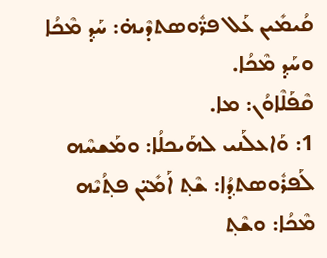ܩܳܝܡܺܝܢ ܥܰܠ ܦܖ̈ܽܘܣܬܕܶܝܗ̇: ܚܰܕ݂ ܡܶܟܳܐ ܘܚܰܕ݂ ܡܶܟܳܐ.
ܩܶܦܰܠܶܐܘܳܢ: ܡܐ.
1: ܘܰܐܥܠܰܢܝ ܠܗܰܝܟܠܳܐ: ܘܡܰܫܚܶܗ ܠܰܦܪܽܘܣܬܕ݂ܳܐ: ܫܶܬ݂ ܐܰܡܺܝ̈ܢ ܦܬ݂ܳܝܶܗ ܡܶܟܳܐ: ܘܫܶܬ݂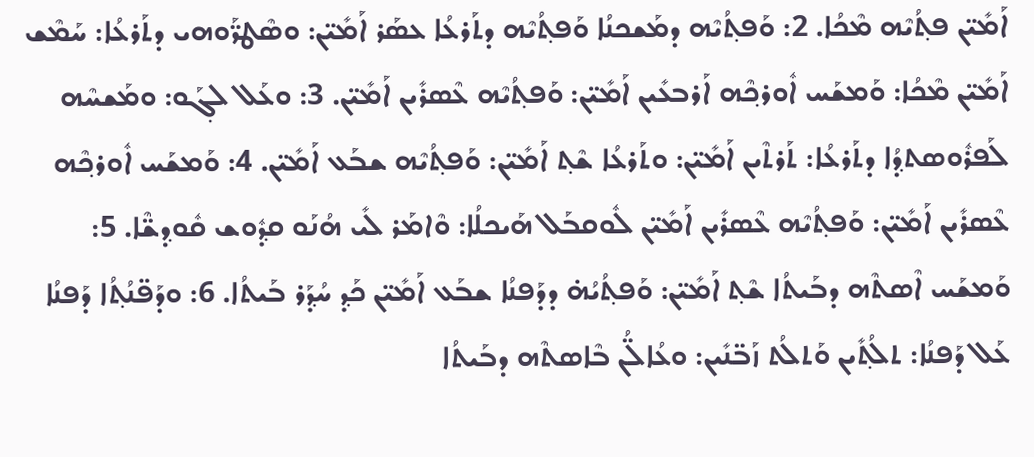ܐܰܡܺܝ̈ܢ ܦܬ݂ܳܝܶܗ ܡܶܟܳܐ. 2: ܘܰܦܬ݂ܳܝܶܗ ܕܡܰܫܟܢܳܐ ܘܰܦܬ݂ܳܝܶܗ ܕܬܰܪܥܳܐ ܥܣܰܪ ܐܰܡܺܝ̈ܢ: ܘܣܶܛܖ̈ܰܘܗܝ ܕܬܰܪܥܳܐ: ܚܰܡܶܫ ܐܰܡܺܝ̈ܢ ܡܶܟܳܐ: ܘܰܡܫܰܚ ܐܽܘܪܟ݂ܶܗ ܐܰܪܒܥܺܝܢ ܐܰܡܺܝ̈ܢ: ܘܰܦܬ݂ܳܝܶܗ ܥܶܣܪܺܝܢ ܐܰܡܺܝ̈ܢ. 3: ܘܥܰܠ ܠܓ݂ܰܘ: ܘܡܰܫܚܶܗ ܠܰܦܪܽܘܣܬܕ݂ܳܐ ܕܬܰܪܥܳܐ: ܬܰܪܬܶܝܢ ܐܰܡܺܝ̈ܢ: ܘܬܰܪܥܳܐ ܫܶܬ݂ ܐܰܡܺܝ̈ܢ: ܘܰܦܬ݂ܳܝܶܗ ܫܒܰܥ ܐܰܡܺܝ̈ܢ. 4: ܘܰܡܫܰܚ ܐܽܘܪܟ݂ܶܗ ܥܶܣܪܺܝܢ ܐܰܡܺܝ̈ܢ: ܘܰܦܬ݂ܳܝܶܗ ܥܶܣܪܺܝܢ ܐܰܡܺܝ̈ܢ ܠܽܘܩܒܰܠ ܗܰܝܟܠܳܐ: ܘܶܐܡܰܪ ܠܺܝ ܗܳܢܰܘ ܩܕ݂ܽܘܫ ܩܽܘܕ݂ܫ̈ܶܐ. 5: ܘܰܡܫܰܚ ܐܶܣܬܶܗ ܕܒܰܝܬܳܐ ܫܶܬ݂ ܐܰܡܺܝ̈ܢ: ܘܰܦܬ݂ܳܝܳܗ̇ ܕܕܰܦܢܳܐ ܫܒܰܥ ܐܰܡܺܝ̈ܢ ܟܰܕ݂ ܚܳܕ݂ܰܪ ܒܰܝܬܳܐ. 6: ܘܕܰܦ̈ܢܳܬ݂ܳܐ ܕܰܦܢܳܐ ܥܰܠ ܕܰܦܢܳܐ: ܬܠܳܬ݂ܺܝܢ ܘܰܬܠܳܬ ܙܰܒ̈ܢܺܝܢ: ܘܥܳܐܠ̈ܳܢ ܒܶܐܣܬܶܗ ܕܒܰܝܬܳܐ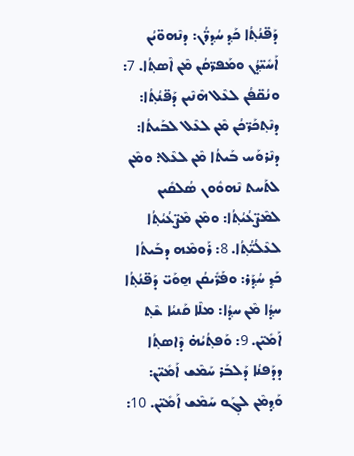ܕܰܦ̈ܢܳܬ݂ܳܐ ܟܰܕ݂ ܚܳܕ݂ܖ̈ܳܢ: ܕܢܶܗܘ̈ܝܳܢ ܐܰܚܺܝ̈ܕ݂ܳܢ ܘܡܰܦܖ̈ܩܳܢ ܡܶܢ ܐܶܣܬ݂ܳܐ. 7: ܘܢܳܩ̈ܦܳܢ ܠܥܶܠ ܗܶܢܶܝܢ ܕܰܦ̈ܢܳܬ݂ܳܐ: ܕܢܶܬ݂ܟܰܖ̈ܟܳܢ ܡܶܢ ܠܥܶܠ ܠܒܰܝܬܳܐ: ܕܢܶܪܘܰܚ ܒܰܝܬܳܐ ܡܶܢ ܠܥܶܠ: ܘܡܶܢ ܠܬܰܚܬ ܢܶܗܘܽܘܢ ܣܳܠܩܺܝܢ ܠܡܶܨ̈ܥܳܝܳܬ݂ܳܐ: ܘܡܶܢ ܡܶܨ̈ܥܳܝܳܬ݂ܳܐ ܠܥܶܠܳܝ̈ܳܬ݂ܳܐ. 8: ܪܰܘܡܶܗ ܕܒܰܝܬܳܐ ܟܰܕ݂ ܚܳܕ݂ܰܪ: ܘܦܰܖ̈ܺܝܩܳܢ ܗ̱ܘܰܝ̈ ܕܰܦ̈ܢܳܬ݂ܳܐ ܚܕ݂ܳܐ ܡܶܢ ܚܕ݂ܳܐ: ܡܠܶܐ ܩܰܢܝܳܐ ܫܶܬ݂ ܐܰܡܺܝ̈ܢ. 9: ܘܰܦܬ݂ܳܝܳܗ̇ ܕܶܐܣܬ݂ܳܐ ܕܕܰܦܢܳܐ ܕܰܠܒܰܪ ܚܰܡܶܫ ܐܰܡܺܝ̈ܢ: ܘܰܕ݂ܡܶܢ ܠܓ݂ܰܘ ܚܰܡܶܫ ܐܰܡܺܝ̈ܢ. 10: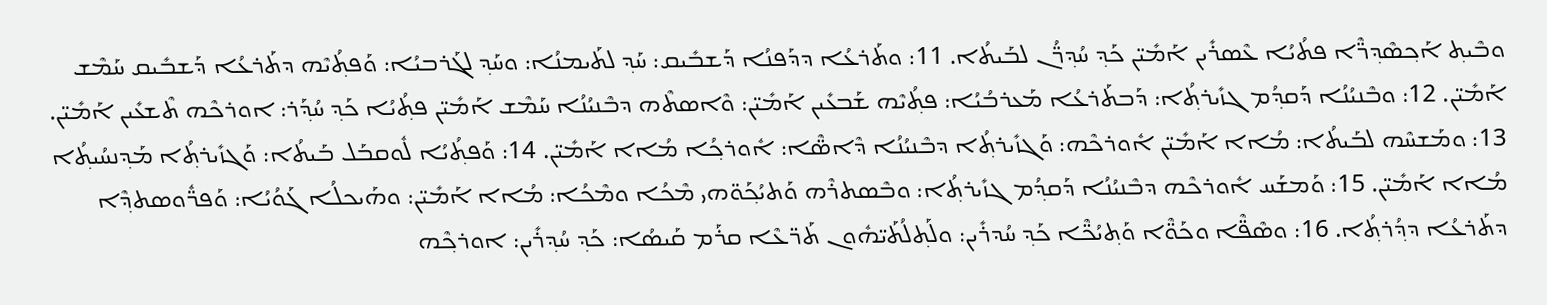ܘܒܶܝܬ݂ ܐܰܟ݂ܣܶܕ݂ܖ̈ܶܐ ܦܬܳܝܳܐ ܥܶܣܪܺܝܢ ܐܰܡܺܝ̈ܢ ܟܰܕ݂ ܚܳܕ݂ܖ̈ܳܢ ܠܒܰܝܬܳܐ. 11: ܘܬܰܪܥܳܐ ܕܕܰܦܢܳܐ ܕܰܫܒܺܝܩ: ܚܰܕ݂ ܠܬܰܝܡܢܳܐ: ܘܚܰܕ݂ ܠܓܰܪܒܝܳܐ: ܘܰܦܬ݂ܳܝܶܗ ܕܬܰܪܥܳܐ ܕܰܫܒܺܝܩ ܚܰܡܶܫ ܐܰܡܺܝ̈ܢ. 12: ܘܒܶܢܝܳܢܳܐ ܕܰܩܕ݂ܳܡ ܓܙܺܝܪܬ݂ܳܐ: ܕܰܒܬܰܪܥܳܐ ܡܰܥܪܒܳܝܳܐ: ܦܬ݂ܳܝܶܗ ܫܰܒܥܺܝܢ ܐܰܡܺܝ̈ܢ: ܘܶܐܣܬܶܗ ܕܒܶܢܝܳܢܳܐ ܚܰܡܶܫ ܐܰܡܺܝ̈ܢ ܦܬ݂ܳܝܳܐ ܟܰܕ݂ ܚܳܕ݂ܰܪ: ܐܘܪܟܶܗ ܬܶܫܥܺܝܢ ܐܰܡܺܝ̈ܢ. 13: ܘܡܰܫܚܶܗ ܠܒܰܝܬܳܐ: ܡܳܐܐ ܐܰܡܺܝ̈ܢ ܐܽܘܪܟܶܗ: ܘܰܓܙܺܝܪܬ݂ܳܐ ܕܒܶܢܝܳܢܳܐ ܕܶܐܣ̈ܶܐ: ܐܽܘܪܟ݂ܳܐ ܡܳܐܐ ܐܰܡܺܝ̈ܢ. 14: ܘܰܦܬ݂ܳܝܳܐ ܠܽܘܩܒܰܠ ܒܰܝܬܳܐ: ܘܰܓܙܺܝܪܬ݂ܳܐ ܡܰܕ݂ܢܚܳܝܬ݂ܳܐ ܡܳܐܐ ܐܰܡܺܝ̈ܢ. 15: ܘܰܡܫܰܚ ܐܽܘܪܟܶܗ ܕܒܶܢܝܳܢܳܐ ܕܰܩܕ݂ܳܡ ܓܙܺܝܪܬ݂ܳܐ: ܘܒܶܣܬܪܶܗ ܘܰܬܝܳܟ݂ܰܘ̈ܗܝ ܡܶܟܳܐ ܘܡܶܟܳܐ: ܡܳܐܐ ܐܰܡܺܝ̈ܢ: ܘܗܰܝܟܠܳܐ ܓܰܘܳܝܳܐ: ܘܰܦܖ̈ܽܘܣܬܕ݂ܶܐ ܕܬܰܪܥܳܐ ܕܕ݂ܳܪܬ݂ܳܐ. 16: ܘܣܶܦ̈ܶܐ ܘܟܰܘ̈ܶܐ ܘܰܬ݂ܝܳܟ̈ܶܐ ܟܰܕ݂ ܚܳܕܪܺܝܢ: ܘܠܰܬ݂ܠܳܬܰܝ̈ܗܽܘܢ ܬܰܖ̈ܥܶܐ ܩܪܰܡ ܩܰܝܣܳܐ: ܟܰܕ݂ ܚܳܕ݂ܪܺܝܢ: ܐܘܪܟ݂ܶܗ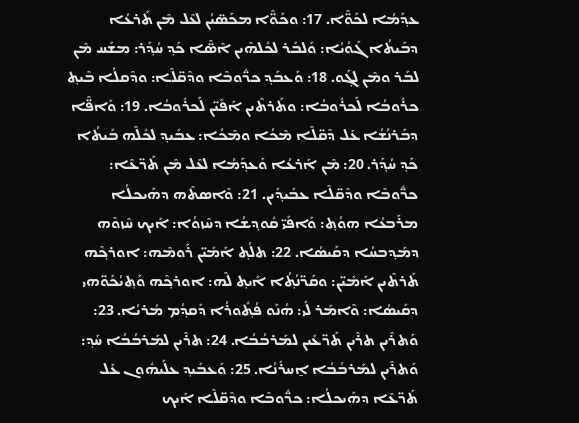ܥܕ݂ܰܡܳܐ ܠܟܰܘ̈ܶܐ. 17: ܘܟܰܘ̈ܶܐ ܡܟܰܣ̈ܝܳܢ ܠܥܶܠ ܡܶܢ ܬܰܪܥܳܐ ܕܒܰܝܬܳܐ ܓܰܘܳܝܳܐ: ܘܰܠܒܰܪ ܠܟܽܠܗܶܝܢ ܐܶܣ̈ܶܐ ܟܰܕ݂ ܚܳܕ݂ܰܪ: ܡܫܰܚ ܡܶܢ ܠܒܰܪ ܘܡܶܢ ܠܓ݂ܰܘ. 18: ܘܰܥܒܰܕ݂ ܟܖ̈ܽܘܒܶܐ ܘܕܶܩ̈ܠܶܐ: ܘܕܶܩܠܳܐ ܒܶܝܬ݂ ܟܪܽܘܒܳܐ ܠܰܟܪܽܘܒܳܐ: ܘܬܰܪܬܶܝܢ ܐܰܦܺܝ̈ܢ ܠܰܟܪܽܘܒܳܐ. 19: ܘܰܐܦ̈ܶܐ ܕܒܰܪܢܳܫܳܐ ܥܰܠ ܕܶܩ̈ܠܶܐ ܡܶܟܳܐ ܘܡܶܟܳܐ: ܥܒܺܝܕ݂ ܠܟܽܠܶܗ ܒܰܝܬܳܐ ܟܰܕ݂ ܚܳܕ݂ܰܪ. 20: ܡܶܢ ܐܰܪܥܳܐ ܘܰܥܕ݂ܰܡܳܐ ܠܥܶܠ ܡܶܢ ܬܰܖ̈ܥܶܐ: ܟܖ̈ܽܘܒܶܐ ܘܕܶܩ̈ܠܶܐ ܥܒܺܝܕ݂ܺܝܢ. 21: ܘܶܐܣܬܶܗ ܕܗܰܝܟܠܳܐ ܡܪܰܒܥܳܐ ܗܘܳܬ݂: ܘܰܐܦܰܝ̈ ܩܽܘܕ݂ܫܳܐ ܕܚܶܙܘܳܐ: ܐܰܝܟ ܚܶܙܘܶܗ ܕܡܰܕ݂ܒܚܳܐ ܕܩܰܝܣܳܐ. 22: ܬܠܳܬ݂ ܐܰܡܺܝ̈ܢ ܪܰܘܡܶܗ: ܐܘܪܟ݂ܶܗ ܬܰܪܬܶܝܢ ܐܰܡܺܝ̈ܢ: ܘܩܰܖ̈ܢܳܬ݂ܳܐ ܐܺܝܬ݂ ܠܶܗ: ܐܘܪܟ݂ܶܗ ܘܰܬ݂ܝܳܟܰܘ̈ܗܝ ܕܩܰܝܣܳܐ: ܘܶܐܡܰܪ ܠܺܝ: ܗܳܢܰܘ ܦܳܬ݂ܽܘܪܳܐ ܕܰܩܕ݂ܳܡ ܡܳܪܝܳܐ. 23: ܘܰܬܪܶܝܢ ܬܪܶܝܢ ܬܰܖ̈ܥܺܝܢ ܠܡܰܪܒܳܒܳܐ. 24: ܬܪܶܝܢ ܠܡܰܪܒܳܒܳܐ ܚܰܕ݂: ܘܰܬܪܶܝܢ ܠܡܰܪܒܳܒܳܐ ܐ̱ܚܪܺܢܳܐ. 25: ܘܰܥܒܺܝܕ݂ ܥܠܰܝܗܽܘܢ ܥܰܠ ܬܰܖ̈ܥܶܐ ܕܗܰܝܟܠܳܐ: ܟܖ̈ܽܘܒܶܐ ܘܕܶܩ̈ܠܶܐ ܐܰܝܟ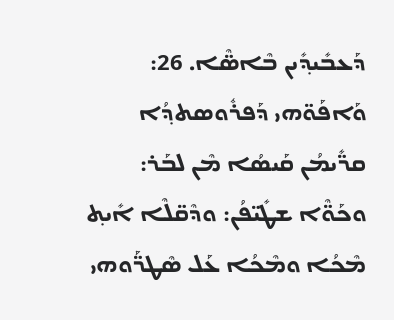ܕܰܥܒܺܝܕ݂ܺܝܢ ܒܶܐܣ̈ܶܐ. 26: ܘܰܐܦܰܘ̈ܗܝ ܕܰܦܪܽܘܣܬܕ݂ܳܐ ܩܖ̈ܺܝܡܳܢ ܩܰܝܣܳܐ ܡܶܢ ܠܒܰܪ: ܘܟܰܘ̈ܶܐ ܫܛܺܝ̈ܦܳܢ: ܘܕܶܩ̈ܠܶܐ ܐܺܝܬ݂ ܡܶܟܳܐ ܘܡܶܟܳܐ ܥܰܠ ܣܶܛܖ̈ܰܘܗܝ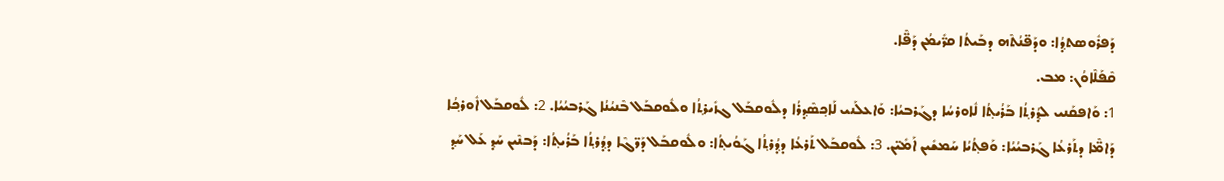ܕܰܦܪܽܘܣܬܕ݂ܳܐ: ܘܕܰܦ̈ܢܳܬܶܗ ܕܒܰܝܬܳܐ ܩܖ̈ܺܝܡܳܢ ܕܰܦ̈ܶܐ.
ܩܶܦܰܠܶܐܘܳܢ: ܡܒ.
1: ܘܰܐܦܩܰܢܝ ܠܕ݂ܳܪܬ݂ܳܐ ܒܰܪܳܝܬ݂ܳܐ ܠܽܐܘܪܚܳܐ ܕܓܰܪܒܝܳܐ: ܘܰܐܥܠܰܢܝ ܠܰܐܟ݂ܣܶܕ݂ܪܳܐ ܕܠܽܘܩܒܰܠ ܓܙܺܝܪܬ݂ܳܐ ܘܠܽܘܩܒܰܠ ܒܶܢܝܳܢܳܐ ܓܰܪܒܝܳܝܳܐ. 2: ܠܽܘܩܒܰܠ ܐܽܘܪܟ݂ܳܐ ܕܰܐܡ̈ܶܐ ܕܬܰܪܥܳܐ ܓܰܪܒܝܳܝܳܐ: ܘܰܦܬ݂ܳܝܳܐ ܚܰܡܫܺܝܢ ܐܰܡܺܝ̈ܢ. 3: ܠܽܘܩܒܰܠ ܬܰܪܥܳܐ ܕܕ݂ܳܪܬ݂ܳܐ ܓܰܘܳܝܬ݂ܳܐ: ܘܠܽܘܩܒܰܠ ܕܰܖ̈ܓܶܐ ܕܕ݂ܳܪܬ݂ܳܐ ܒܰܪܳܝܬ݂ܳܐ: ܕܰܒܢܶܝܢ ܚܰܕ݂ ܥܰܠ ܚܰܕ݂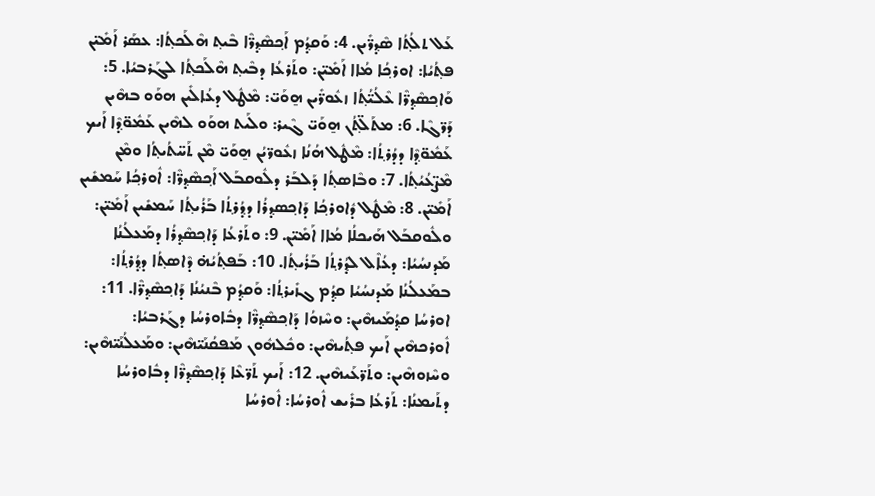ܥܰܠ ܬܠܳܬ݂ܳܐ ܣܶܕ݂ܖ̈ܺܝܢ. 4: ܘܰܩܕ݂ܳܡ ܐܰܟ݂ܣܶܕ݂ܖ̈ܶܐ ܒܶܝܬ݂ ܗܶܠܰܟܬ݂ܳܐ: ܥܣܰܪ ܐܰܡܺܝ̈ܢ ܦܬ݂ܳܝܳܐ: ܐܘܪܟ݂ܳܐ ܡܳܐܐ ܐܰܡܺܝ̈ܢ: ܘܬܰܪܥܳܐ ܕܒܶܝܬ݂ ܗܶܠܰܟܬ݂ܳܐ ܠܓܰܪܒܝܳܐ. 5: ܘܰܐܟ݂ܣܶܕ݂ܖ̈ܶܐ ܥܶܠܳܝ̈ܳܬ݂ܳܐ ܙܥܽܘܖ̈ܺܝܢ ܗ̱ܘܰܝ̈: ܡܶܛܽܠ ܕܥܳܐܠܺܝܢ ܗܘܰܘ ܒܗܶܝܢ ܕܰܖ̈ܓܶܐ. 6: ܡܬܰܠ̈ܬ݂ܳܢ ܗ̱ܘܰܝ̈ ܓܶܝܪ: ܘܠܰܝܬ ܗܘܰܘ ܠܗܶܝܢ ܥܰܡܽܘ̈ܕ݂ܶܐ ܐܰܝܟ ܥܰܡܽܘ̈ܕ݂ܶܐ ܕܕܳܪܬ݂ܳܐ: ܡܶܛܽܠ ܗܳܢܳܐ ܙܥܽܘܖ̈ܝܳܢ ܗ̱ܘܰܝ̈ ܡܶܢ ܬܰܚ̈ܬܳܝܬ݂ܳܐ ܘܡܶܢ ܡܶܨ̈ܥܳܝܳܬ݂ܳܐ. 7: ܘܒܶܐܣܬ݂ܳܐ ܕܰܠܒܰܪ ܕܠܽܘܩܒܰܠ ܐܰܟ݂ܣܶܕ݂ܖ̈ܶܐ: ܐܽܘܪܟ݂ܳܐ ܚܰܡܫܺܝܢ ܐܰܡܺܝ̈ܢ. 8: ܡܶܛܽܠ ܕܽܐܘܪܟ݂ܳܐ ܕܰܐܟ݂ܣܕ݂ܪܳܐ ܕܕ݂ܳܪܬ݂ܳܐ ܒܰܪܳܝܬ݂ܳܐ ܚܰܡܫܺܝܢ ܐܰܡܺܝ̈ܢ: ܘܠܽܘܩܒܰܠ ܗܰܝܟܠܳܐ ܡܳܐܐ ܐܰܡܺܝ̈ܢ. 9: ܘܬܰܪܥܳܐ ܕܰܐܟ݂ܣܶܕ݂ܪܳܐ ܕܡܰܥܠܳܢܳܐ ܡܰܕܢܚܳܝܳܐ: ܕܥܳܐܶܠ ܠܕ݂ܳܪܬ݂ܳܐ ܒܰܪܳܝܬ݂ܳܐ. 10: ܒܰܦܬ݂ܳܝܳܗ̇ ܕܶܐܣܬ݂ܳܐ ܕܕ݂ܳܪܬ݂ܳܐ: ܒܡܰܥܠܳܢܳܐ ܡܰܕܢܚܳܝܳܐ ܩܕ݂ܳܡ ܓܙܺܝܪܬ݂ܳܐ: ܘܰܩܕ݂ܳܡ ܒܶܢܝܳܢܳܐ ܕܰܐܟ݂ܣܶܕ݂ܖ̈ܶܐ. 11: ܐܘܪܚܳܐ ܩܕ݂ܳܡܰܝܗܶܝܢ: ܘܚܶܙܘܳܐ ܕܰܐܟ݂ܣܶܕ݂ܖ̈ܶܐ ܕܒܽܐܘܪܚܳܐ ܕܓܰܪܒܝܳܐ: ܐܽܘܪܟܗܶܝܢ ܐܰܝܟ ܦܬ݂ܳܝܗܶܝܢ: ܘܟܽܠܗܽܘܢ ܡܰܦܩܳܢܰܝ̈ܗܶܝܢ: ܘܡܰܥܠܳܢܰܝ̈ܗܶܝܢ: ܘܚܶܙܘܗܶܝܢ: ܘܬܰܖ̈ܥܰܝܗܶܝܢ. 12: ܐܰܝܟ ܬܰܖ̈ܥܶܐ ܕܰܐܟ݂ܣܶܕ݂ܖ̈ܶܐ ܕܒܽܐܘܪܚܳܐ ܕܬܰܝܡܢܳܐ: ܬܰܪܥܳܐ ܒܪܺܝܫ ܐܽܘܪܚܳܐ: ܐܽܘܪܚܳܐ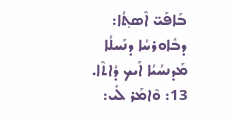ܒܰܐܦܰܝ̈ ܐܶܣܬ݂ܳܐ: ܕܒܽܐܘܪܚܳܐ ܕܢܰܚܠܳܐ ܡܰܕܢܚܳܝܳܐ ܐܰܝܟ ܕܳܐܬܶܐ. 13: ܘܶܐܡܰܪ ܠܺܝ: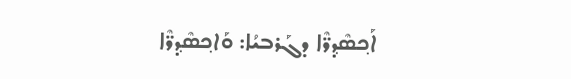ܐܰܟ݂ܣܶܕ݂ܖ̈ܶܐ ܕܓܰܪܒܝܳܐ: ܘܰܐܟ݂ܣܶܕ݂ܖ̈ܶܐ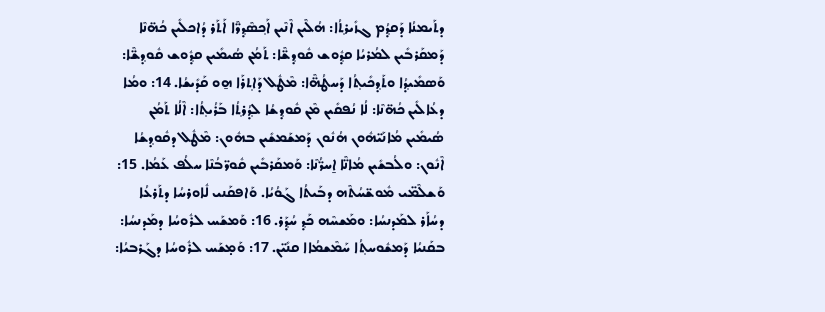ܕܬܰܝܡܢܳܐ ܕܰܩܕ݂ܳܡ ܓܙܺܝܪܬ݂ܳܐ: ܗܳܠܶܝܢ ܐܶܢܶܝܢ ܐܰܟ݂ܣܶܕ݂ܖ̈ܶܐ ܐܰܬܰܪ ܕܳܐܟܠܺܝܢ ܟܳܗ̈ܢܶܐ ܕܰܡܩܰܪܒܺܝܢ ܠܡܳܪܝܳܐ ܩܕ݂ܽܘܫ ܩܽܘܕ݂ܫ̈ܶܐ: ܬܰܡܳܢ ܣܳܝܡܺܝܢ ܩܕ݂ܽܘܫ ܩܽܘܕ݂ܫ̈ܶܐ: ܘܰܣܡܺܝܕ݂ܳܐ ܘܬܰܕ݂ܟܺܝܬ݂ܳܐ ܕܰܚܛܳܗ̈ܶܐ: ܡܶܛܽܠ ܕܰܐܬ݂ܪܰܐ ܗ̱ܘ ܩܰܕܺܝܫܳܐ. 14: ܘܡܳܐ ܕܥܳܐܠܺܝܢ ܟܳܗ̈ܢܶܐ: ܠܳܐ ܢܳܦܩܺܝܢ ܡܶܢ ܩܽܘܕ݂ܫܳܐ ܠܕ݂ܳܪܬ݂ܳܐ ܒܰܪܳܝܬ݂ܳܐ: ܐܶܠܳܐ ܬܰܡܳܢ ܣܳܝܡܺܝܢ ܡܳܐܢܰܝ̈ܗܽܘܢ ܗܳܢܽܘܢ ܕܰܡܫܰܡܫܺܝܢ ܒܗܽܘܢ: ܡܶܛܽܠ ܕܩܽܘܕ݂ܫܳܐ ܐܶܢܽܘܢ: ܘܠܳܒܫܺܝܢ ܡܳܐܢ̈ܶܐ ܐ̱ܚܖ̈ܳܢܶܐ: ܘܰܡܩܰܪܒܺܝܢ ܩܽܘܖ̈ܒܳܢܶܐ ܚܠܳܦ ܥܰܡܳܐ. 15: ܘܰܫܠܶܡ̈ܝ ܡܽܘܫ̈ܚܳܬܶܗ ܕܒܰܝܬܳܐ ܓܰܘܳܝܳܐ. ܘܰܐܦܩܰܢܝ ܠܽܐܘܪܚܳܐ ܕܬܰܪܥܳܐ ܕܚܳܐܰܪ ܠܡܰܕܢܚܳܐ: ܘܡܰܫܚܶܗ ܟܰܕ݂ ܚܳܕ݂ܰܪ. 16: ܘܰܡܫܰܚ ܠܪܽܘܚܳܐ ܕܡܰܕܢܚܳܐ: ܒܩܰܢܝܳܐ ܕܰܡܫܽܘܚܬ݂ܳܐ ܚܰܡܶܫܡܳܐܐ ܩܢܺܝ̈ܢ. 17: ܘܰܡ̣ܫܰܚ ܠܪܽܘܚܳܐ ܕܓܰܪܒܝܳܐ: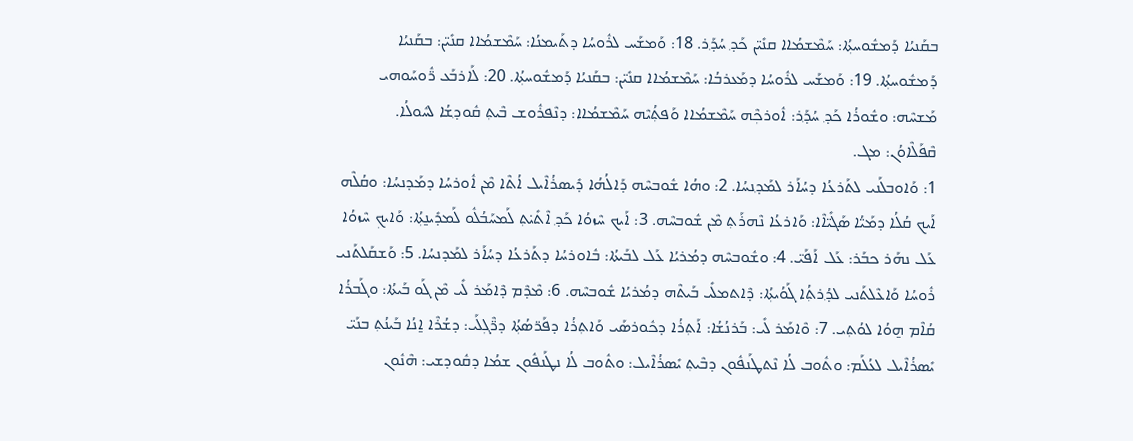ܒܩܰܢܝܳܐ ܕܰܡܫܽܘܚܬ݂ܳܐ: ܚܰܡܶܫܡܳܐܐ ܩܢܺܝ̈ܢ ܟܰܕ݂ ܚܳܕ݂ܰܪ. 18: ܘܰܡܫܰܚ ܠܪܽܘܚܳܐ ܕܬܰܝܡܢܳܐ: ܚܰܡܶܫܡܳܐܐ ܩܢܺܝ̈ܢ: ܒܩܰܢܝܳܐ ܕܰܡܫܽܘܚܬ݂ܳܐ. 19: ܘܰܡܫܰܚ ܠܪܽܘܚܳܐ ܕܡܰܥܪܒܳܐ: ܚܰܡܶܫܡܳܐܐ ܩܢܺܝ̈ܢ: ܒܩܰܢܝܳܐ ܕܰܡܫܽܘܚܬ݂ܳܐ. 20: ܠܰܐܪܒܰܥ ܖ̈ܽܘܚܰܘܗܝ ܡܰܫܚܶܗ: ܘܫܽܘܪܳܐ ܟܰܕ݂ ܚܳܕ݂ܰܪ: ܐܽܘܪܟ݂ܶܗ ܚܰܡܶܫܡܳܐܐ ܘܰܦܬ݂ܳܝܶܗ ܚܰܡܶܫܡܳܐܐ: ܕܢܶܦܪܽܘܫ ܒܶܝܬ݂ ܩܽܘܕ݂ܫܳܐ ܠܚܽܘܠܳܐ.
ܩܶܦܰܠܶܐܘܳܢ: ܡܓ.
1: ܘܰܐܘܒܠܰܢܝ ܠܬܰܪܥܳܐ ܕܚܳܐܰܪ ܠܡܰܕ݂ܢܚܳܐ. 2: ܘܗܳܐ ܫܽܘܒܚܶܗ ܕܰܐ‌ܠܳܗܳܐ ܕܺܝܣܪܳܐܶܝܠ ܐܳܬܶܐ ܡܶܢ ܐܽܘܪܚܳܐ ܕܡܰܕܢܚܳܐ: ܘܩܳܠܶܗ ܐܰܝܟ ܩܳܠܳܐ ܕܡܰܝ̈ܳܐ ܣܰܓܺܝ̈ܐܶܐ: ܘܰܐܪܥܳܐ ܢܶܗܪܰܬ݂ ܡܶܢ ܫܽܘܒܚܶܗ. 3: ܐܰܝܟ ܚܶܙܘܳܐ ܟܰܕ݂ ܐܶܬܺܝ̇ܬ݂ ܠܰܡܚܰܒܳܠܽܘ ܠܰܡܕܺܝܢ̱ܬ݂ܳܐ: ܘܰܐܝܟ݂ ܚܶܙܘܳܐ ܥܰܠ ܢܗܰܪ ܟܒܰܪ: ܥܰܠ ܐܰܦܰܝ̈. 4: ܘܫܽܘܒܚܶܗ ܕܡܳܪܝܳܐ ܥܰܠ ܠܒܰܝܬܳܐ: ܒܽܐܘܪܚܳܐ ܕܬܰܪܥܳܐ ܕܚܳܐܰܪ ܠܡܰܕܢܚܳܐ. 5: ܘܰܫܩܰܠܬܰܢܝ ܪܽܘܚܳܐ ܘܰܐܥܶܠܬܰܢܝ ܠܕ݂ܳܪܬ݂ܳܐ ܓܰܘܳܝܬ݂ܳܐ: ܕܶܐܬܡܠܺܝ ܒܰܝܬܶܗ ܕܡܳܪܝܳܐ ܫܽܘܒܚܶܗ. 6: ܡܶܕܶܡ ܕܶܐܡܰܪ ܠܺܝ ܡܶܢ ܓܰܘ ܒܰܝܬܳܐ: ܘܓܰܒܪܳܐ ܩܳܐܶܡ ܗ̱ܘܳܐ ܠܘܳܬ݂ܝ. 7: ܘܶܐܡܰܪ ܠܺܝ: ܒܰܪܢܳܫܳܐ: ܐܰܬ݂ܪܳܐ ܕܟܽܘܪܣܰܝ ܘܰܐܬ݂ܪܳܐ ܕܦܰܖ̈ܣܳܬ݂ܳܐ ܕܖ̈ܶܓ݂ܠܰܝ: ܕܫܳܪܶܐ ܐ̱ܢܳܐ ܒܰܝܢܳܬ݂ ܒܢܰܝ̈ ܝܺܣܪܳܐܶܝܠ ܠܥܳܠܰܡ: ܘܬܽܘܒ ܠܳܐ ܢܶܬܛܰܢܦܽܘܢ ܕܒܶܝܬ݂ ܝܺܣܪܳܐܶܝܠ: ܘܬܽܘܒ ܠܳܐ ܢܛܰܢܦܽܘܢ ܫܡܳܐ ܕܩܽܘܕܫܝ: ܗܶܢܽܘܢ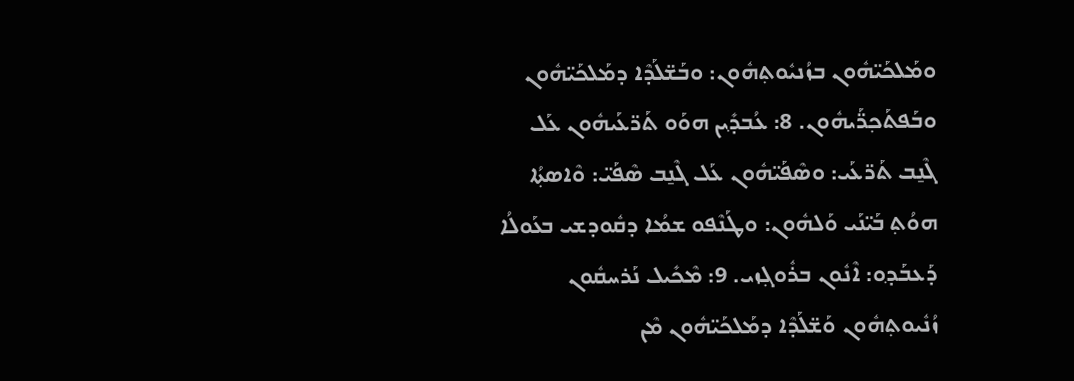ܘܡܰܠܟܰܝ̈ܗܽܘܢ ܒܙܳܢܝܽܘܬ݂ܗܽܘܢ: ܘܒܰܫ̈ܠܰܕܶܐ ܕܡܰܠܟܰܝ̈ܗܽܘܢ ܘܒܰܦܬܰܟ݂ܖ̈ܰܝܗܽܘܢ. 8: ܥܳܒܕ݂ܺܝܢ ܗܘܰܘ ܬܰܖ̈ܥܰܝܗܽܘܢ ܥܰܠ ܓܶܢ̱ܒ ܬܰܖ̈ܥܰܝ: ܘܣܶܦܰܝ̈ܗܽܘܢ ܥܰܠ ܓܶܢ̱ܒ ܣܶܦܰܝ̈: ܘܶܐܣܬ݂ܳܐ ܗܘܳܬ݂ ܒܰܝ̈ܢܰܝ ܘܰܠܗܽܘܢ: ܘܛܰܢܶܦܘ ܫܡܳܐ ܕܩܽܘܕܫܝ ܒܥܰܘܠܳܐ ܕܰܥܒܰܕ݂ܘ: ܐܶܢܽܘܢ ܒܪܽܘܓ݂ܙܝ. 9: ܡܶܟܺܝܠ ܢܰܪܚܩܽܘܢ ܙܳܢܽܝܘܬ݂ܗܽܘܢ ܘܰܫ̈ܠܰܕܶܐ ܕܡܰܠܟܰܝ̈ܗܽܘܢ ܡܶܢ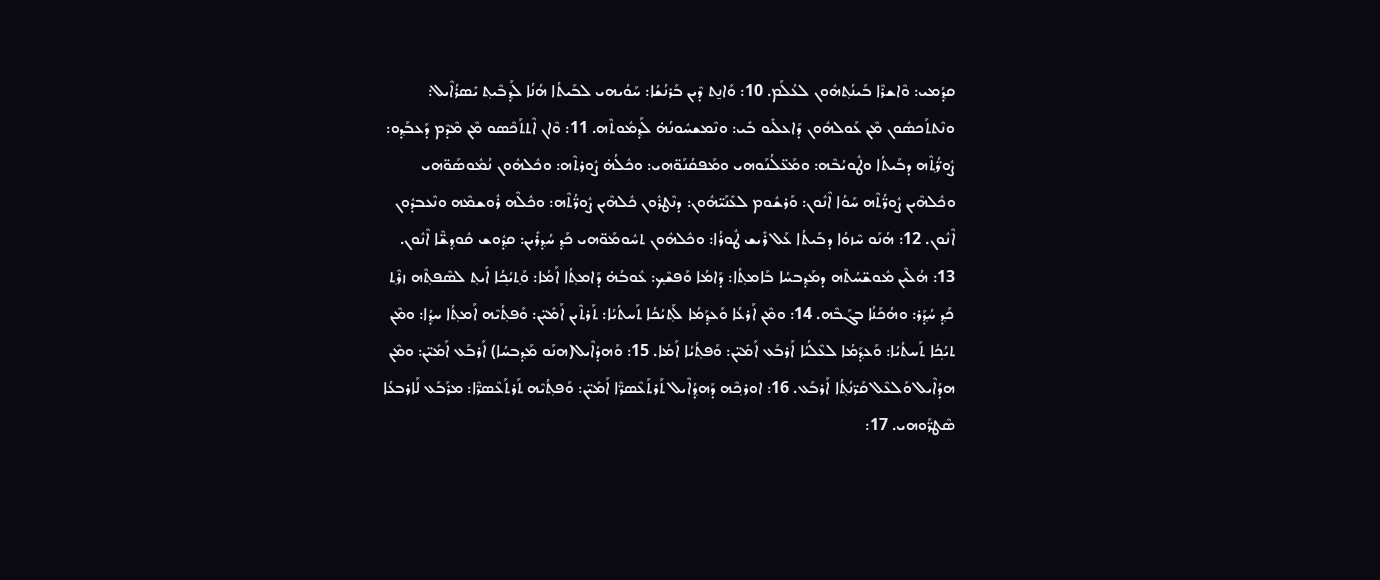ܩܕ݂ܳܡܝ: ܘܶܐܫܪܶܐ ܒܰܝܢܳܬ݂ܗܽܘܢ ܠܥܳܠܰܡ. 10: ܘܰܐܢ̱ܬ ܕܶܝܢ ܒܰܪܢܳܫܳܐ: ܚܰܘܳܝܗܝ ܠܒܰܝܬܳܐ ܗܳܢܳܐ ܠܰܕ݂ܒܶܝܬ݂ ܝܺܣܪܳܐܶܝܠ: ܘܢܶܬܬܰܟܣܽܘܢ ܡܶܢ ܥܰܘܠܗܽܘܢ ܕܰܐܥܠܺܝܘ ܒܺܝ: ܘܢܶܡܫܚܽܘܢܳܗ̇ ܠܰܕ݂ܡܽܘܬܶܗ. 11: ܘܶܐܢ ܐܶܬܬܰܟܶܣܘ ܡܶܢ ܡܶܕܶܡ ܕܰܥܒܰܕ݂ܘ: ܨܽܘܖ̈ܳܬ݂ܶܗ ܕܒܰܝܬܳܐ ܘܛܽܘܝܳܒܶܗ: ܘܡܰܥ̈ܠܳܢܰܘܗܝ ܘܡܰܦܩܳܢܰܘ̈ܗܝ: ܘܟܽܠܳܗ̇ ܨܽܘܪܬܶܗ: ܘܟܽܠܗܽܘܢ ܢܳܡܽܘܣܰܘ̈ܗܝ ܘܟܽܠܗܶܝܢ ܨܽܘܖ̈ܳܬܶܗ ܚܰܘܳܐ ܐܶܢܽܘܢ: ܘܰܪܫܽܘܡ ܠܥܺܢܰܝ̈ܗܽܘܢ: ܕܢܶܛܪܽܘܢ ܟܽܠܗܶܝܢ ܨܽܘܖ̈ܳܬܶܗ: ܘܟܽܠܶܗ ܪܽܘܫܡܶܗ ܘܢܶܥܒܕܽܘܢ ܐܶܢܽܘܢ. 12: ܗܳܢܰܘ ܚܶܙܘܳܐ ܕܒܰܝܬܳܐ ܥܰܠ ܪܺܝܫ ܛܽܘܪܳܐ: ܘܟܽܠܗܽܘܢ ܬܚܽܘܡܰܘ̈ܗܝ ܟܰܕ݂ ܚܳܕ݂ܪܺܝܢ: ܩܕ݂ܽܘܫ ܩܽܘܕ݂ܫ̈ܶܐ ܐܶܢܽܘܢ. 13: ܗܳܠܶܝܢ ܡܽܘܫ̈ܚܳܬܶܗ ܕܡܰܕ݂ܒܚܳܐ ܒܰܐܡܬ݂ܳܐ: ܕܰܐܡܳܐ ܘܰܦܫܶܟ݂: ܥܽܘܒܳܗ̇ ܕܰܐܡܬ݂ܳܐ ܐܰܡܳܐ: ܘܰܬ݂ܝܳܟ݂ܳܐ ܐܺܝܬ݂ ܠܣܶܦܬ݂ܶܗ ܙܪܶܬ݂ ܟܰܕ݂ ܚܳܕ݂ܰܪ: ܘܗܳܟܰܢܳܐ ܒܓܰܒܶܗ. 14: ܘܡܶܢ ܐܰܪܥܳܐ ܘܰܥܕ݂ܰܡܳܐ ܠܰܬ݂ܝܳܟܳܐ ܬܰܚܬܳܝܳܐ: ܬܰܪܬܶܝܢ ܐܰܡܺܝ̈ܢ: ܘܰܦܬ݂ܳܝܶܗ ܐܰܡܬ݂ܳܐ ܚܕ݂ܳܐ: ܘܡܶܢ ܬܝܳܟ݂ܳܐ ܬܰܚܬܳܝܳܐ: ܘܰܥܕ݂ܰܡܳܐ ܠܥܶܠܳܝܳܐ ܐܰܪܒܰܥ ܐܰܡܺܝ̈ܢ: ܘܰܦܬ݂ܳܝܳܐ ܐܰܡܳܐ. 15: ܘܰܗܕܳܐܶܝܠ(ܗܢܰܘ ܡܰܕ݂ܒܚܳܐ) ܐܰܪܒܰܥ ܐܰܡܺܝ̈ܢ: ܘܡܶܢ ܗܕܳܐܶܝܠ ܘܰܠܥܶܠ ܩܰܖ̈ܢܳܬ݂ܳܐ ܐܰܪܒܰܥ. 16: ܐܘܪܟ݂ܶܗ ܕܰܗܕ݂ܳܐܶܝܠ ܬܰܪܬܰܥܶܣܖ̈ܶܐ ܐܰܡܺܝ̈ܢ: ܘܰܦܬ݂ܳܝܶܗ ܬܰܪܬܰܥܶܣܖ̈ܶܐ: ܡܪܰܒܰܥ ܠܰܐܪܒܥܳܐ ܣܶܛܖ̈ܰܘܗܝ. 17: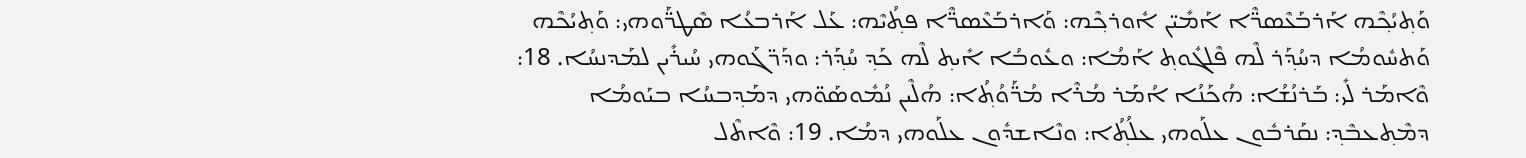ܘܰܬ݂ܝܳܟ݂ܶܗ ܐܰܪܒܰܥܶܣܖ̈ܶܐ ܐܰܡܺܝ̈ܢ ܐܽܘܪܟ݂ܶܗ: ܘܰܐܪܒܰܥܶܣܖ̈ܶܐ ܦܬ݂ܳܝܶܗ: ܥܰܠ ܐܰܪܒܥܳܐ ܣܶܛܖ̈ܰܘܗܝ: ܘܰܬ݂ܝܳܟܶܗ ܘܰܬܚܽܘܡܳܐ ܕܚܳܕ݂ܰܪ ܠܶܗ ܦܶܠܓܽܘܬ݂ ܐܰܡܳܐ: ܘܥܽܘܒܳܐ ܐܺܝܬ݂ ܠܶܗ ܟܰܕ݂ ܚܳܕ݂ܰܪ: ܘܕܰܖ̈ܓܰܘܗܝ ܚܳܝܪܺܝܢ ܠܡܰܕܢܚܳܐ. 18: ܘܶܐܡܰܪ ܠܺܝ: ܒܰܪܢܳܫܳܐ: ܗܳܟܰܢܳܐ ܐܳܡܰܪ ܡܳܪܶܐ ܡܳܖ̈ܰܘܳܬ݂ܳܐ: ܗܳܠܶܝܢ ܢܳܡܽܘܣܰܘ̈ܗܝ ܕܡܰܕ݂ܒܚܳܐ ܒܝܰܘܡܳܐ ܕܡܶܬ݂ܥܒܶܕ݂: ܢܩܰܪܒܽܘܢ ܥܠܰܘܗܝ ܥܠܳܬ݂ܳܐ: ܘܢܶܐܫܕܽܘܢ ܥܠܰܘܗܝ ܕܡܳܐ. 19: ܘܶܐܬܶܠ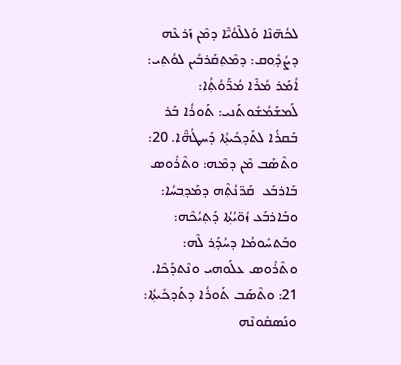ܠܟܳܗ̈ܢܶܐ ܘܰܠܠܶܘܳܝ̈ܶܐ ܕܡܶܢ ܙܰܪܥܶܗ ܕܨܳܕ݂ܽܘܩ: ܕܡܶܬ݂ܩܰܪܒܺܝܢ ܠܘܳܬ݂ܝ: ܐܳܡܰܪ ܡܳܪܶܐ ܡܳܖ̈ܰܘܳܬ݂ܳܐ: ܠܰܡܫܰܡܳܫܽܘܬܰܢܝ: ܬܰܘܪܳܐ ܒܰܪ ܒܰܩܪܳܐ ܠܬܰܕ݂ܟܺܝܬ݂ܳܐ ܕܰܚܛܳܗ̈ܶܐ. 20: ܘܬܶܣܰܒ ܡܶܢ ܕܡܶܗ: ܘܬܶܪܽܘܣ ܒܰܐܪܒܰܥ  ܩܰܖ̈ܢܳܬ݂ܶܗ ܕܡܰܕ݂ܒܚܳܐ: ܘܒܰܐܪܒܰܥ ܙܳܘ̈ܝܳܬ݂ܳܐ ܕܰܬ݂ܝܳܟܶܗ: ܘܒܰܬܚܽܘܡܳܐ ܕܚܳܕ݂ܰܪ ܠܶܗ: ܘܬܶܪܽܘܣ ܥܠܰܘܗܝ ܘܢܶܬܕܰܟܶܐ. 21: ܘܬܶܣܰܒ ܬܰܘܪܳܐ ܕܬܰܕ݂ܟܺܝܬ݂ܳܐ: ܘܢܰܣܩܽܘܢܶܗ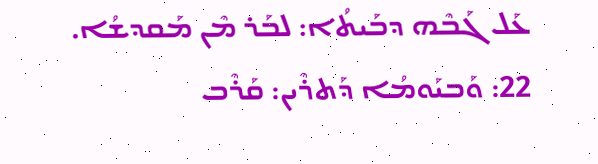ܥܰܠ ܓܰܒܶܗ ܕܒܰܝܬܳܐ: ܠܒܰܪ ܡܶܢ ܡܰܩܕܫܳܐ. 22: ܘܰܒܝܰܘܡܳܐ ܕܰܬܪܶܝܢ: ܩܰܪܶܒ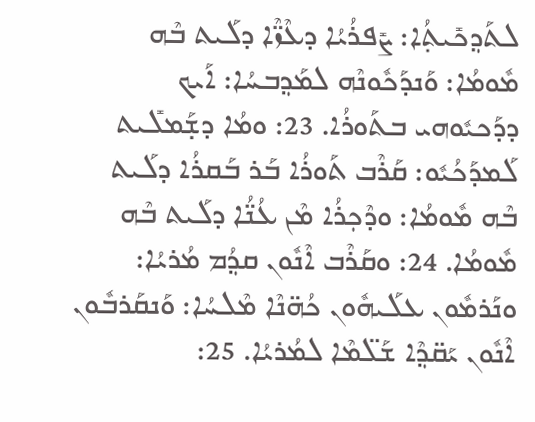ܠܬܰܕ݂ܟܺܝܬ݂ܳܐ: ܨܺܦܪܳܝܳܐ ܕܥܶܙ̈ܶܐ ܕܠܰܝܬ ܒܶܗ ܡܽܘܡܳܐ: ܘܰܢܕܰܟܽܘܢܶܗ ܠܡܰܕ݂ܒܚܳܐ: ܐܰܝܟ ܕܕܰܟܝܽܘܗܝ ܒܬܰܘܪܳܐ. 23: ܘܡܳܐ ܕܫ̣ܰܡܠܺܝܬ ܠܰܡܕܰܟܳܝܽܘ: ܩܰܪܶܒ ܬܰܘܪܳܐ ܒܰܪ ܒܰܩܪܳܐ ܕܠܰܝܬ ܒܶܗ ܡܽܘܡܳܐ: ܘܕܶܟ݂ܪܳܐ ܡܶܢ ܥܳܢ̈ܳܐ ܕܠܰܝܬ ܒܶܗ ܡܽܘܡܳܐ. 24: ܘܩܰܪܶܒ ܐܶܢܽܘܢ ܩܕ݂ܳܡ ܡܳܪܝܳܐ: ܘܢܰܪܡܽܘܢ ܥܠܰܝܗܽܘܢ ܟܳܗ̈ܢܶܐ ܡܶܠܚܳܐ: ܘܰܢܩܰܪܒܽܘܢ ܐܶܢܽܘܢ ܝܰܩ̈ܕ݂ܶܐ ܫܰܠ̈ܡܶܐ ܠܡܳܪܝܳܐ. 25: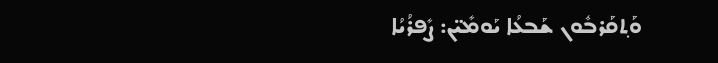ܘܰܬ݂ܩܰܪܒܽܘܢ ܫܰܒܥܳܐ ܝܰܘܡܺܝ̈ܢ: ܨܺܦܪܳܝܳܐ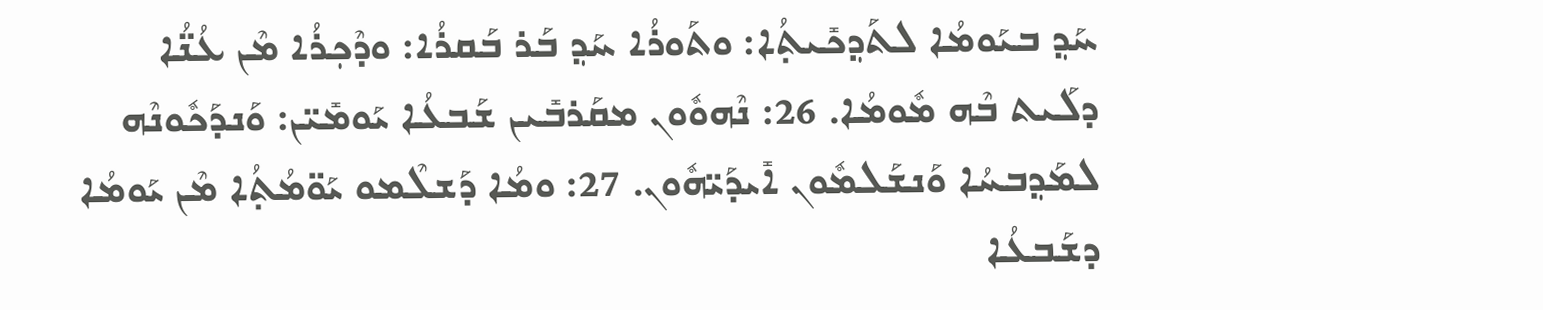ܚܰܕ݂ ܒܝܰܘܡܳܐ ܠܬܰܕ݂ܟܺܝܬ݂ܳܐ: ܘܬܰܘܪܳܐ ܚܰܕ݂ ܒܰܪ ܒܰܩܪܳܐ: ܘܕܶܟ݂ܪܳܐ ܡܶܢ ܥܳܢ̈ܳܐ ܕܠܰܝܬ ܒܶܗ ܡܽܘܡܳܐ. 26: ܢܶܗܘܽܘܢ ܡܩܰܪܒܺܝܢ ܫܰܒܥܳܐ ܝܰܘܡܺܝ̈ܢ: ܘܰܢܕܰܟܽܘܢܶܗ ܠܡܰܕ݂ܒܚܳܐ ܘܰܢܫܰܠܡܽܘܢ ܐܺܝܕܰܝ̈ܗܽܘܢ. 27: ܘܡܳܐ ܕܰܫܠܶܡܘ ܝܰܘ̈ܡܳܬ݂ܳܐ ܡܶܢ ܝܰܘܡܳܐ ܕܫܰܒܥܳܐ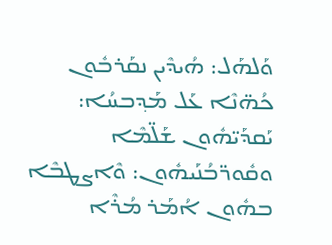ܘܰܠܗܰܠ: ܗܳܝܕܶܝܢ ܢܩܰܪܒܽܘܢ ܟܳܗ̈ܢܶܐ ܥܰܠ ܡܰܕ݂ܒܚܳܐ: ܝܰܩܕܰܝ̈ܗܽܘܢ ܫܰܠ̈ܡܶܐ ܘܩܽܘܖ̈ܒܳܢܰܝܗܽܘܢ: ܘܶܐܨܛܒܶܐ ܒܗܽܘܢ ܐܳܡܰܪ ܡܳܪܶܐ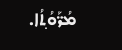ܡܳܖ̈ܰܘܳܬ݂ܳܐ.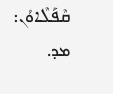ܩܶܦܰܠܶܐܘܳܢ: ܡܕ.